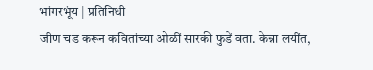भांगरभूंय | प्रतिनिधी
जीण चड करून कवितांच्या ओळीं सारकी फुडें वता. केन्ना लयींत,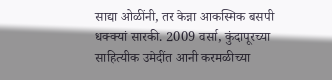साद्या ओळींनी, तर केन्ना आकस्मिक बसपी धक्क्यां सारकी. 2009 वर्सा, कुंदापूरच्या साहित्यीक उमेदींत आनी करमळीच्या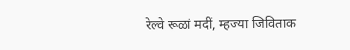रेल्वे रूळां मदीं, म्हज्या जिविताक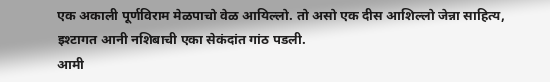एक अकाली पूर्णविराम मेळपाचो वेळ आयिल्लो. तो असो एक दीस आशिल्लो जेन्ना साहित्य, इश्टागत आनी नशिबाची एका सेकंदांत गांठ पडली.
आमी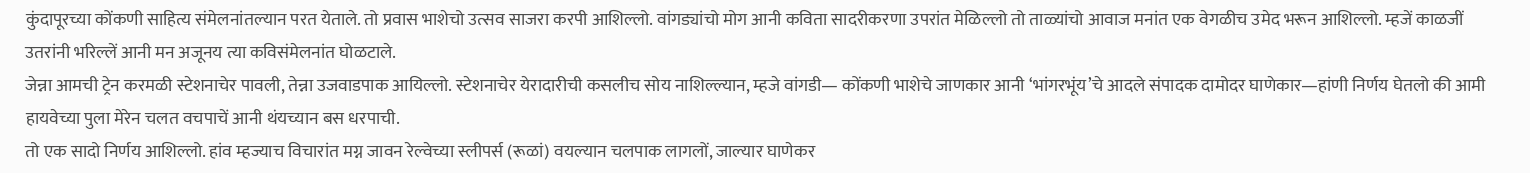कुंदापूरच्या कोंकणी साहित्य संमेलनांतल्यान परत येताले. तो प्रवास भाशेचो उत्सव साजरा करपी आशिल्लो. वांगड्यांचो मोग आनी कविता सादरीकरणा उपरांत मेळिल्लो तो ताळ्यांचो आवाज मनांत एक वेगळीच उमेद भरून आशिल्लो. म्हजें काळजीं उतरांनी भरिल्लें आनी मन अजूनय त्या कविसंमेलनांत घोळटाले.
जेन्ना आमची ट्रेन करमळी स्टेशनाचेर पावली, तेन्ना उजवाडपाक आयिल्लो. स्टेशनाचेर येरादारीची कसलीच सोय नाशिल्ल्यान, म्हजे वांगडी— कोंकणी भाशेचे जाणकार आनी ‘भांगरभूंय’चे आदले संपादक दामोदर घाणेकार—हांणी निर्णय घेतलो की आमी हायवेच्या पुला मेरेन चलत वचपाचें आनी थंयच्यान बस धरपाची.
तो एक सादो निर्णय आशिल्लो. हांव म्हज्याच विचारांत मग्न जावन रेल्वेच्या स्लीपर्स (रूळां) वयल्यान चलपाक लागलों, जाल्यार घाणेकर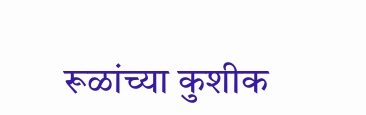रूळांच्या कुशीक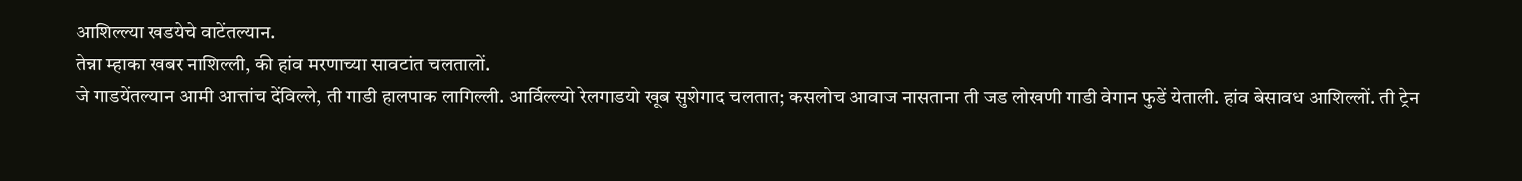आशिल्ल्या खडयेचे वाटेंतल्यान.
तेन्ना म्हाका खबर नाशिल्ली, की हांव मरणाच्या सावटांत चलतालों.
जे गाडयेंतल्यान आमी आत्तांच देंविल्ले, ती गाडी हालपाक लागिल्ली. आर्विल्ल्यो रेलगाडयो खूब सुशेगाद चलतात; कसलोच आवाज नासताना ती जड लोखणी गाडी वेगान फुडें येताली. हांव बेसावध आशिल्लों. ती ट्रेन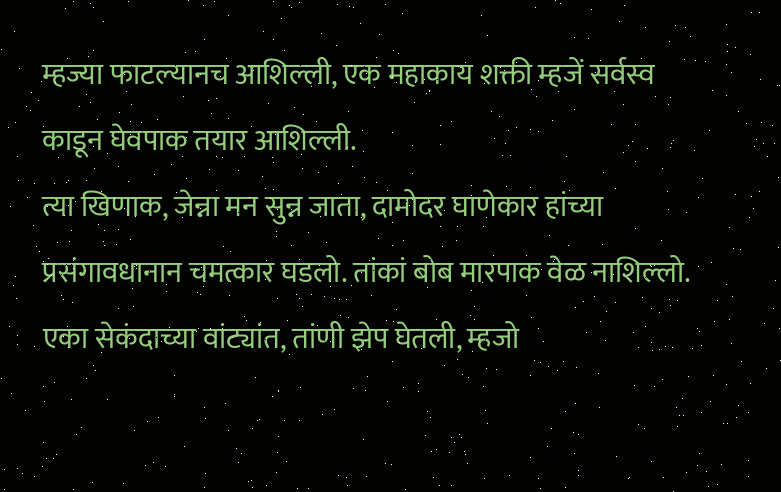म्हज्या फाटल्यानच आशिल्ली, एक महाकाय शक्ती म्हजें सर्वस्व काडून घेवपाक तयार आशिल्ली.
त्या खिणाक, जेन्ना मन सुन्न जाता, दामोदर घाणेकार हांच्या प्रसंगावधानान चमत्कार घडलो. तांकां बोब मारपाक वेळ नाशिल्लो. एका सेकंदाच्या वांट्यांत, तांणी झेप घेतली, म्हजो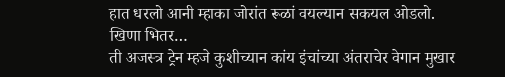हात धरलो आनी म्हाका जोरांत रूळां वयल्यान सकयल ओडलो.
खिणा भितर…
ती अजस्त्र ट्रेन म्हजे कुशीच्यान कांय इंचांच्या अंतराचेर वेगान मुखार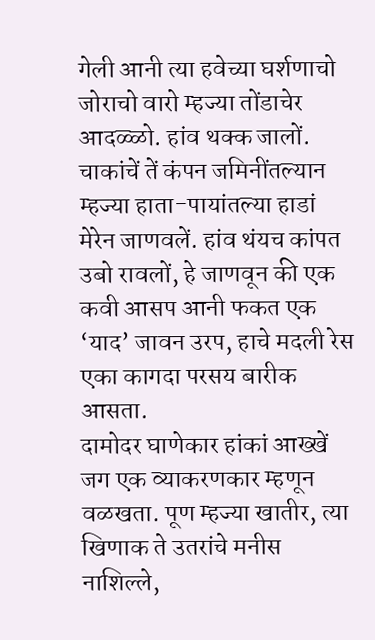गेली आनी त्या हवेच्या घर्शणाचो जोराचो वारो म्हज्या तोंडाचेर आदळ्ळो. हांव थक्क जालों. चाकांचें तें कंपन जमिनींतल्यान म्हज्या हाता-पायांतल्या हाडां मेरेन जाणवलें. हांव थंयच कांपत उबो रावलों, हे जाणवून की एक कवी आसप आनी फकत एक ‘याद’ जावन उरप, हाचे मदली रेस एका कागदा परसय बारीक आसता.
दामोदर घाणेकार हांकां आख्खें जग एक व्याकरणकार म्हणून वळखता. पूण म्हज्या खातीर, त्या खिणाक ते उतरांचे मनीस नाशिल्ले,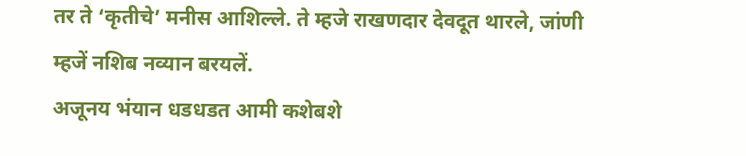तर ते ‘कृतीचे’ मनीस आशिल्ले. ते म्हजे राखणदार देवदूत थारले, जांणी म्हजें नशिब नव्यान बरयलें.
अजूनय भंयान धडधडत आमी कशेबशे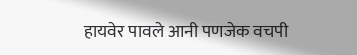हायवेर पावले आनी पणजेक वचपी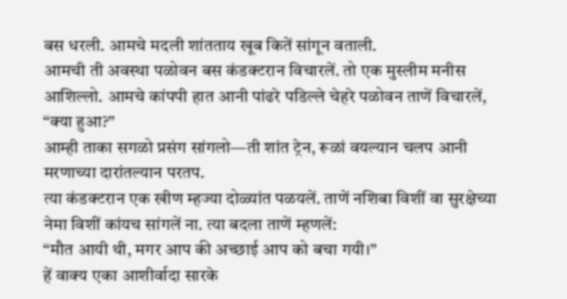बस धरली. आमचे मदली शांतताय खूब कितें सांगून वताली.
आमची ती अवस्था पळोवन बस कंडक्टरान विचारलें. तो एक मुस्लीम मनीस आशिल्लो. आमचे कांपपी हात आनी पांढरे पडिल्ले चेहरे पळोवन ताणें विचारलें, “क्या हुआ?”
आम्ही ताका सगळो प्रसंग सांगलो—ती शांत ट्रेन, रूळां वयल्यान चलप आनी मरणाच्या दारांतल्यान परतप.
त्या कंडक्टरान एक खीण म्हज्या दोळ्यांत पळयलें. ताणें नशिबा विशीं वा सुरक्षेच्या नेमा विशीं कांयच सांगलें ना. त्या बदला ताणें म्हणलें:
“मौत आयी थी, मगर आप की अच्छाई आप को बचा गयी।”
हें वाक्य एका आशीर्वादा सारके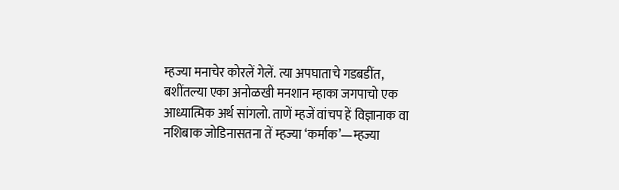म्हज्या मनाचेर कोरलें गेलें. त्या अपघाताचे गडबडींत, बशींतल्या एका अनोळखी मनशान म्हाका जगपाचो एक आध्यात्मिक अर्थ सांगलो. ताणें म्हजें वांचप हें विज्ञानाक वा नशिबाक जोडिनासतना तें म्हज्या ‘कर्माक’—म्हज्या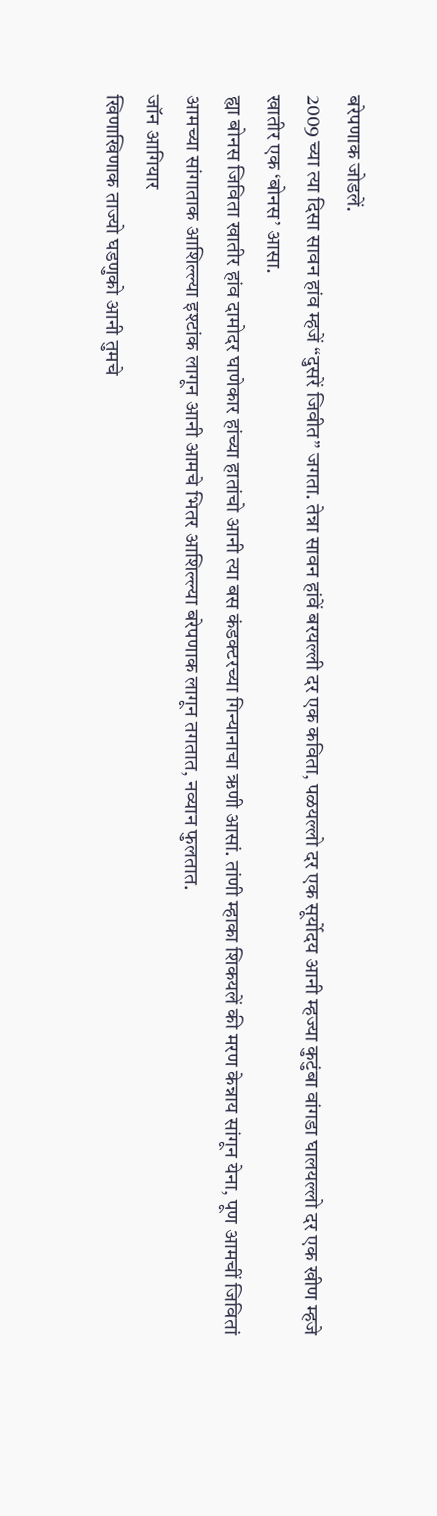बरेपणाक जोडलें.
2009 च्या त्या दिसा सावन हांव म्हजें “दुसरें जिवीत” जगता. तेन्ना सावन हांवें बरयल्ली दर एक कविता, पळयल्लो दर एक सूर्योदय आनी म्हज्या कुटुंबा वांगडा घालयल्लो दर एक खीण म्हजे खातीर एक ‘बोनस’ आसा.
ह्या बोनस जिविता खातीर हांव दामोदर घाणेकार हांच्या हातांचो आनी त्या बस कंडक्टरच्या गिन्यानाचा ऋणी आसां. तांणी म्हाका शिकयलें की मरण केन्नाय सांगून येना, पूण आमचीं जिवितां आमच्या सांगाताक आशिल्ल्या इश्टांक लागून आनी आमचे भितर आशिल्ल्या बरेपणाक लागून तगतात, नव्यान फुलतात.
जॉन आगियार
खिणाखिणाक ताज्यो घडणुको आनी तुमचे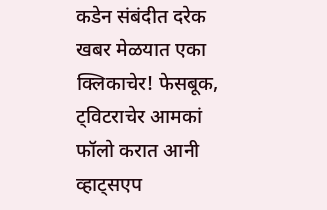कडेन संबंदीत दरेक खबर मेळयात एका क्लिकाचेर! फेसबूक, ट्विटराचेर आमकां फॉलो करात आनी व्हाट्सएप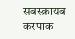सबस्क्रायब करपाक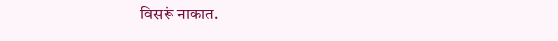विसरूं नाकात.